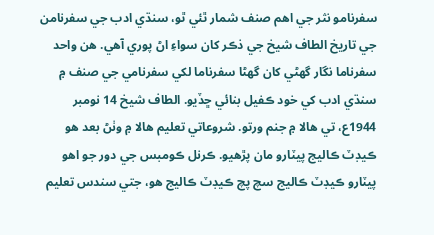سفرنامو نثر جي اهم صنف شمار ٿئي ٿو، سنڌي ادب جي سفرنامن جي تاريخ الطاف شيخ جي ذڪر کان سواءِ اڻ پوري آهي. هن واحد سفرناما نگار گهڻي کان گهڻا سفرناما لکي سفرنامي جي صنف ۾ سنڌي ادب کي خود ڪفيل بنائي ڇڏيو. الطاف شيخ 14 نومبر 1944ع، تي هالا ۾ جنم ورتو. شروعاتي تعليم هالا ۾ وٺڻ بعد هو ڪيڊٽ ڪاليج پيٽارو مان پڙهيو. ڪرنل ڪومبس جي دور جو اهو پيٽارو ڪيڊٽ ڪاليج سچ پچ ڪيڊٽ ڪاليج هو، جتي سندس تعليم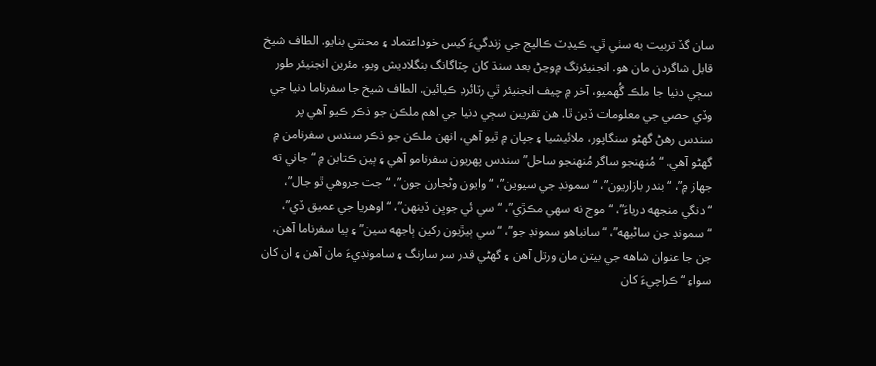سان گڏ تربيت به سٺي ٿي. ڪيڊٽ ڪاليج جي زندگيءَ کيس خوداعتماد ۽ محنتي بنايو. الطاف شيخ قابل شاگردن مان هو. انجنيئرنگ ۾وڃڻ بعد سنڌ کان چٽاگانگ بنگلاديش ويو. مئرين انجنيئر طور سڄي دنيا جا ملڪ گُھميو، آخر ۾ چيف انجنيئر ٿي رٽائرڊ ڪيائين. الطاف شيخ جا سفرناما دنيا جي وڏي حصي جي معلومات ڏين ٿا. هن تقريبن سڄي دنيا جي اهم ملڪن جو ذڪر ڪيو آهي پر سندس رهڻ گهڻو سنگاپور، ملائيشيا ۽ جپان ۾ ٿيو آهي، انهن ملڪن جو ذڪر سندس سفرنامن ۾ گھڻو آهي. “مُنهنجو ساگر مُنهنجو ساحل” سندس پهريون سفرنامو آهي ۽ ٻين ڪتابن ۾ “جاني ته جھاز ۾”، “بندر بازاريون”، “سمونڊ جي سيوين”، “وايون وڻجارن جون”، “جت جروهي ٿو جال”، “دنگي منجهه درياءَ”، “موج نه سهي مڪڙي”، “سي ئي جوڀن ڏينهن”، “اوهريا جي عميق ڏي”، “سمونڊ جن ساڻيهه”، “سانباهو سمونڊ جو”، “سي ٻيڙيون رکين ٻاجهه سين” ۽ ٻيا سفرناما آهن، جن جا عنوان شاهه جي بيتن مان ورتل آهن ۽ گھڻي قدر سر سارنگ ۽ سامونڊيءَ مان آهن ۽ ان کان سواءِ “ڪراچيءَ کان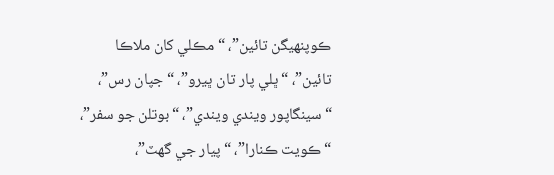ڪوپنهيگن تائين”، “مڪلي کان ملاڪا تائين”، “ڀلي پار تان ڀيرو”، “جپان رس”، “سينگاپور ويندي ويندي”، “بوتلن جو سفر”، “ڪويت ڪنارا”، “پيار جي گھٽ”،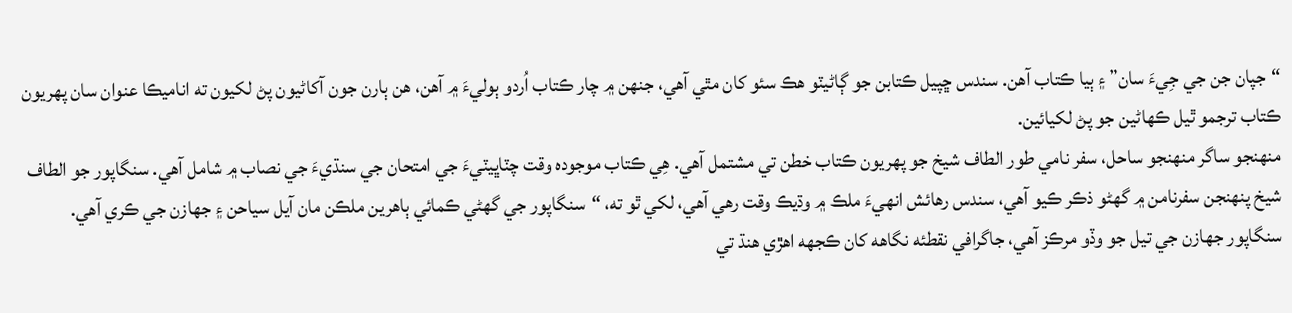“جپان جن جي جِيءَ سان” ۽ ٻيا ڪتاب آهن. سندس ڇپيل ڪتابن جو ڳاڻيٽو هڪ سئو کان مٿي آهي، جنهن ۾ چار ڪتاب اُردو ٻوليءَ ۾ آهن، هن ٻارن جون آکاڻيون پڻ لکيون ته اناميڪا عنوان سان پهريون ڪتاب ترجمو ٿيل ڪهاڻين جو پڻ لکيائين.
منهنجو ساگر منهنجو ساحل، سفر نامي طور الطاف شيخ جو پهريون ڪتاب خطن تي مشتمل آهي. هِي ڪتاب موجوده وقت چٽاڀيٽيءَ جي امتحان جي سنڌيءَ جي نصاب ۾ شامل آهي. سنگاپور جو الطاف شيخ پنهنجن سفرنامن ۾ گهڻو ذڪر ڪيو آهي، سندس رهائش انهيءَ ملڪ ۾ وڌيڪ وقت رهي آهي، لکي ٿو ته، “سنگاپور جي گهڻي ڪمائي ٻاهرين ملڪن مان آيل سياحن ۽ جهازن جي ڪري آهي. سنگاپور جهازن جي تيل جو وڏو مرڪز آهي، جاگرافي نقطئه نگاهه کان ڪجهه اهڙي هنڌ تي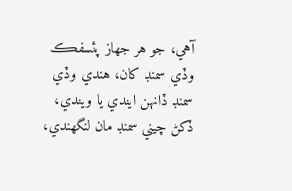آهي، جو هر جهاز پئسفڪ وڏي سمنڊ کان، هندي وڏي سمنڊ ڏانهن ايندي يا ويندي، ڏکڻ چيني سمنڊ مان لنگهندي،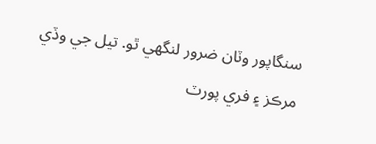سنگاپور وٽان ضرور لنگهي ٿو. تيل جي وڏي مرڪز ۽ فري پورٽ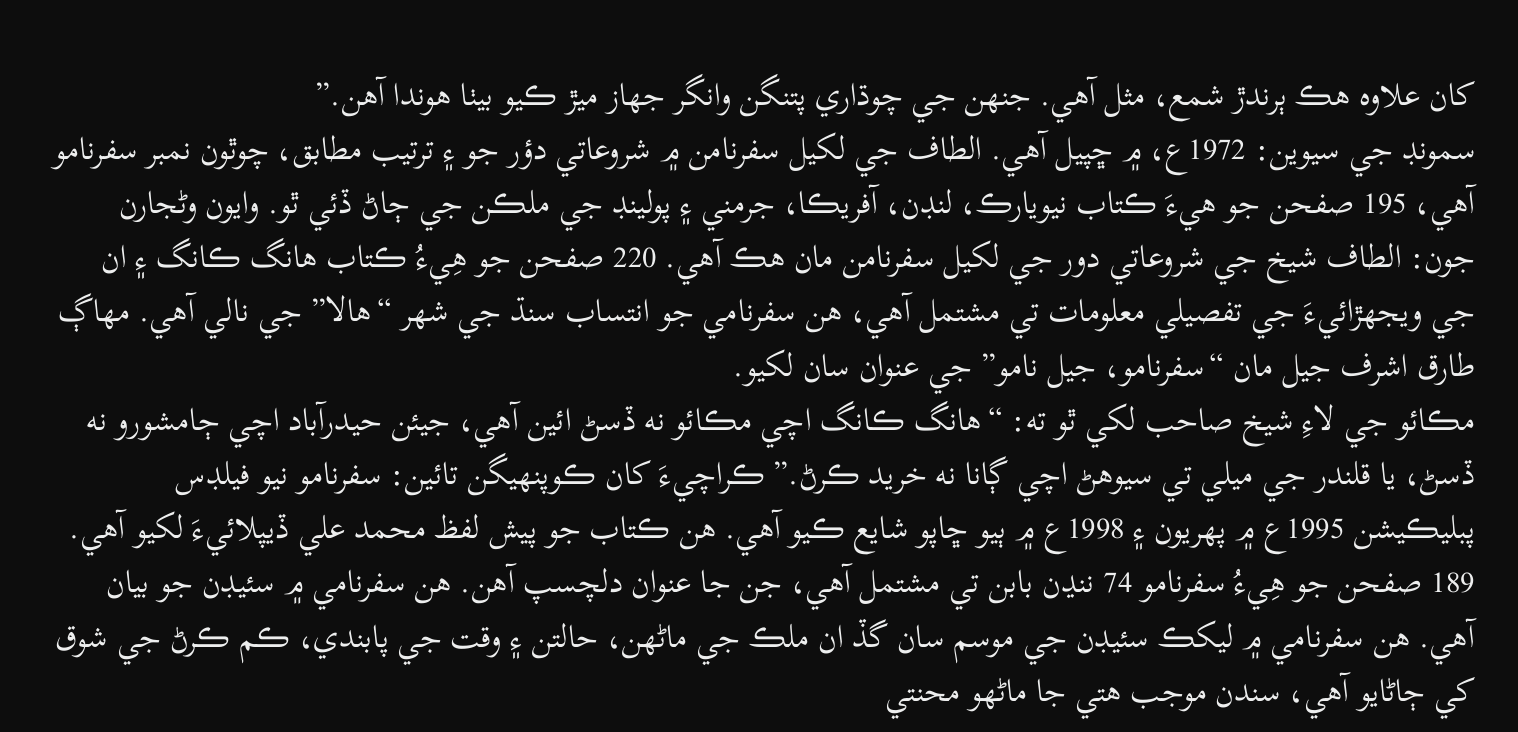کان علاوه هڪ ٻرندڙ شمع، مثل آهي. جنهن جي چوڌاري پتنگن وانگر جهاز ميڙ ڪيو بيٺا هوندا آهن.”
سمونڊ جي سيوين: 1972ع، ۾ ڇپيل آهي. الطاف جي لکيل سفرنامن ۾ شروعاتي دؤر جو ۽ ترتيب مطابق، چوٿون نمبر سفرنامو آهي، 195 صفحن جو هيءَ ڪتاب نيويارڪ، لنڊن، آفريڪا، جرمني ۽ پولينڊ جي ملڪن جي ڄاڻ ڏئي ٿو. وايون وڻجارن جون: الطاف شيخ جي شروعاتي دور جي لکيل سفرنامن مان هڪ آهي. 220 صفحن جو هِيءُ ڪتاب هانگ ڪانگ ۽ ان جي ويجهڙائيءَ جي تفصيلي معلومات تي مشتمل آهي، هن سفرنامي جو انتساب سنڌ جي شهر “هالا” جي نالي آهي. مهاڳ طارق اشرف جيل مان “سفرنامو، جيل نامو” جي عنوان سان لکيو.
مڪائو جي لاءِ شيخ صاحب لکي ٿو ته: “هانگ ڪانگ اچي مڪائو نه ڏسڻ ائين آهي، جيئن حيدرآباد اچي ڄامشورو نه ڏسڻ، يا قلندر جي ميلي تي سيوهڻ اچي ڳانا نه خريد ڪرڻ.” ڪراچيءَ کان ڪوپنهيگن تائين: سفرنامو نيو فيلڊس پبليڪيشن 1995ع ۾ پهريون ۽ 1998ع ۾ ٻيو ڇاپو شايع ڪيو آهي. هن ڪتاب جو پيش لفظ محمد علي ڏيپلائيءَ لکيو آهي. 189 صفحن جو هِيءُ سفرنامو 74 ننڍن بابن تي مشتمل آهي، جن جا عنوان دلچسپ آهن. هن سفرنامي ۾ سئيڊن جو بيان آهي. هن سفرنامي ۾ ليکڪ سئيڊن جي موسم سان گڏ ان ملڪ جي ماڻهن، حالتن ۽ وقت جي پابندي، ڪم ڪرڻ جي شوق کي ڄاڻايو آهي، سندن موجب هتي جا ماڻهو محنتي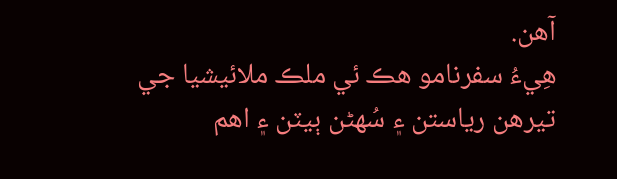آهن.
هِيءُ سفرنامو هڪ ئي ملڪ ملائيشيا جي تيرهن رياستن ۽ سُهڻن ٻيٽن ۽ اهم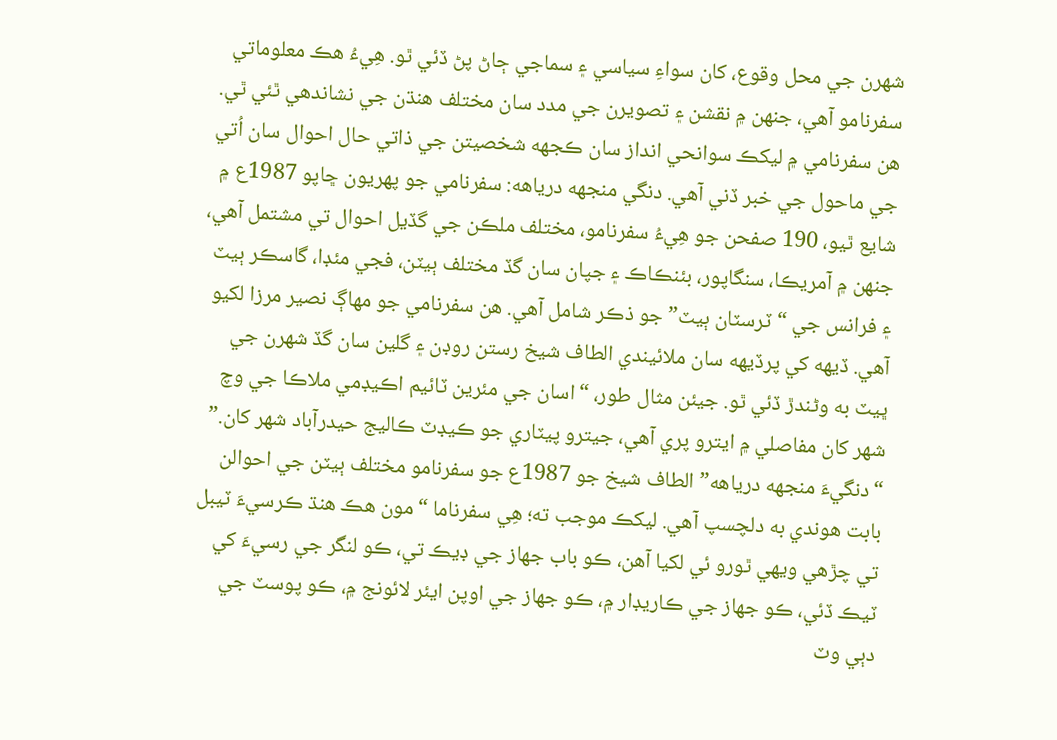شهرن جي محل وقوع، کان سواءِ سياسي ۽ سماجي ڄاڻ پڻ ڏئي ٿو. هِيءُ هڪ معلوماتي سفرنامو آهي، جنهن ۾ نقشن ۽ تصويرن جي مدد سان مختلف هنڌن جي نشاندهي ٿئي ٿي. هن سفرنامي ۾ ليکڪ سوانحي انداز سان ڪجهه شخصيتن جي ذاتي حال احوال سان اُتي جي ماحول جي خبر ڏني آهي. دنگي منجهه درياهه: سفرنامي جو پهريون ڇاپو 1987ع ۾ شايع ٿيو، 190 صفحن جو هِيءُ سفرنامو، مختلف ملڪن جي گڏيل احوال تي مشتمل آهي، جنهن ۾ آمريڪا، سنگاپور، بئنڪاڪ ۽ جپان سان گڏ مختلف ٻيٽن، فجي مئڊا، گاسڪر ٻيٽ ۽ فرانس جي “ٽرسٽان ٻيٽ” جو ذڪر شامل آهي. هن سفرنامي جو مهاڳ نصير مرزا لکيو آهي. ڏيهه کي پرڏيهه سان ملائيندي الطاف شيخ رستن روڊن ۽ گلين سان گڏ شهرن جي ڀيٽ به وڻندڙ ڏئي ٿو. جيئن مثال طور، “اسان جي مئرين ٽائيم اڪيڊمي ملاڪا جي وچ شهر کان مفاصلي ۾ ايترو پري آهي، جيترو پيٽاري جو ڪيڊٽ ڪاليج حيدرآباد شهر کان.”
“دنگيءَ منجهه درياهه” الطاف شيخ جو 1987ع جو سفرنامو مختلف ٻيٽن جي احوالن بابت هوندي به دلچسپ آهي. ليکڪ موجب ته؛ هِي سفرناما “مون هڪ هنڌ ڪرسيءَ ٽيبل تي چڙهي ويهي ٿورو ئي لکيا آهن، ڪو باب جهاز جي ڊيڪ تي، ڪو لنگر جي رسيءَ کي ٽيڪ ڏئي، ڪو جهاز جي ڪاريڊار ۾، ڪو جهاز جي اوپن ايئر لائونج ۾، ڪو پوسٽ جي دٻي وٽ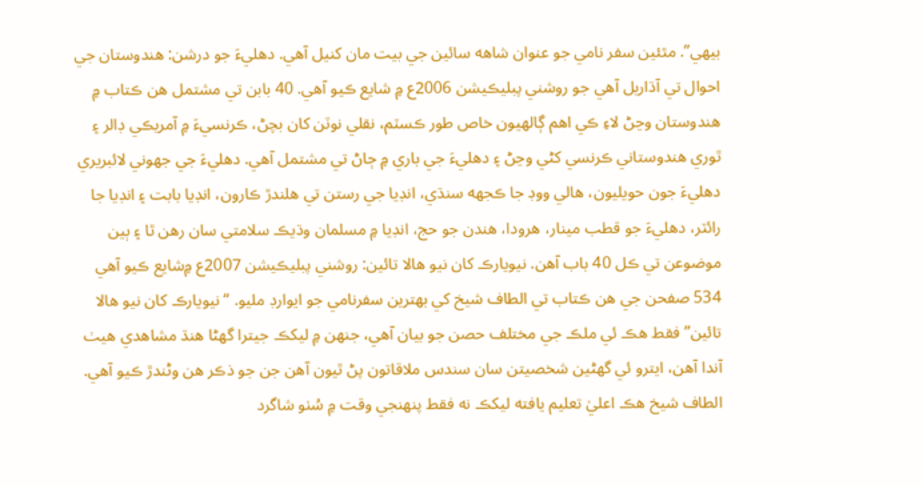بيهي”. مٿئين سفر نامي جو عنوان شاهه سائين جي بيت مان کنيل آهي. دهليءَ جو درشن: هندوستان جي احوال تي آڌاريل آهي جو روشني پبليڪيشن 2006ع ۾ شايع ڪيو آهي. 40 بابن تي مشتمل هن ڪتاب ۾ هندوستان وڃڻ لاءِ ڪي اهم ڳالهيون خاص طور ڪسٽم، نقلي نوٽن کان بچڻ، ڪرنسيءَ ۾ آمريڪي ڊالر ۽ ٿوري هندوستاني ڪرنسي کڻي وڃڻ ۽ دهليءَ جي باري ۾ ڄاڻ تي مشتمل آهي. دهليءَ جي جهوني لائبريري دهليءَ جون حويليون، هالي ووڊ جا ڪجهه سنڌي، انڊيا جي رستن تي هلندڙ ڪارون، انڊيا بابت ۽ انڊيا جا رائٽر، دهليءَ جو قطب مينار، هرودا، هندن جو حج، انڊيا ۾ مسلمان وڌيڪ سلامتي سان رهن ٿا ۽ ٻين موضوعن تي ڪل 40 باب آهن. نيويارڪ کان نيو هالا تائين: روشني پبليڪيشن 2007ع ۾شايع ڪيو آهي 534 صفحن جي هن ڪتاب تي الطاف شيخ کي بهترين سفرنامي جو ايوارڊ مليو. “نيويارڪ کان نيو هالا تائين” فقط هڪ ئي ملڪ جي مختلف حصن جو بيان آهي، جنهن ۾ ليکڪ جيترا گهڻا هنڌ مشاهدي هيٺ آندا آهن، ايترو ئي گهڻين شخصيتن سان سندس ملاقاتون پڻ ٿيون آهن جن جو ذڪر هن وڻندڙ ڪيو آهي.
الطاف شيخ هڪ اعليٰ تعليم يافته ليکڪ نه فقط پنهنجي وقت ۾ سُٺو شاگرد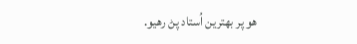هو پر بهترين اُستاد پڻ رهيو.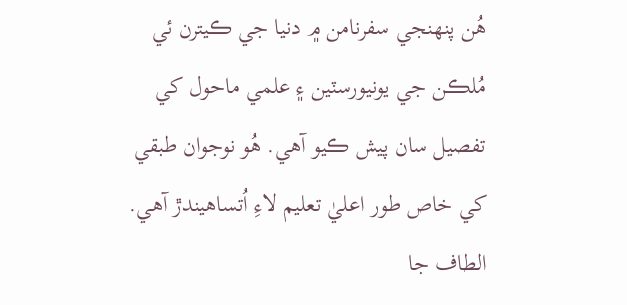هُن پنهنجي سفرنامن ۾ دنيا جي ڪيترن ئي مُلڪن جي يونيورسٽين ۽ علمي ماحول کي تفصيل سان پيش ڪيو آهي. هُو نوجوان طبقي کي خاص طور اعليٰ تعليم لاءِ اُتساهيندڙ آهي. الطاف جا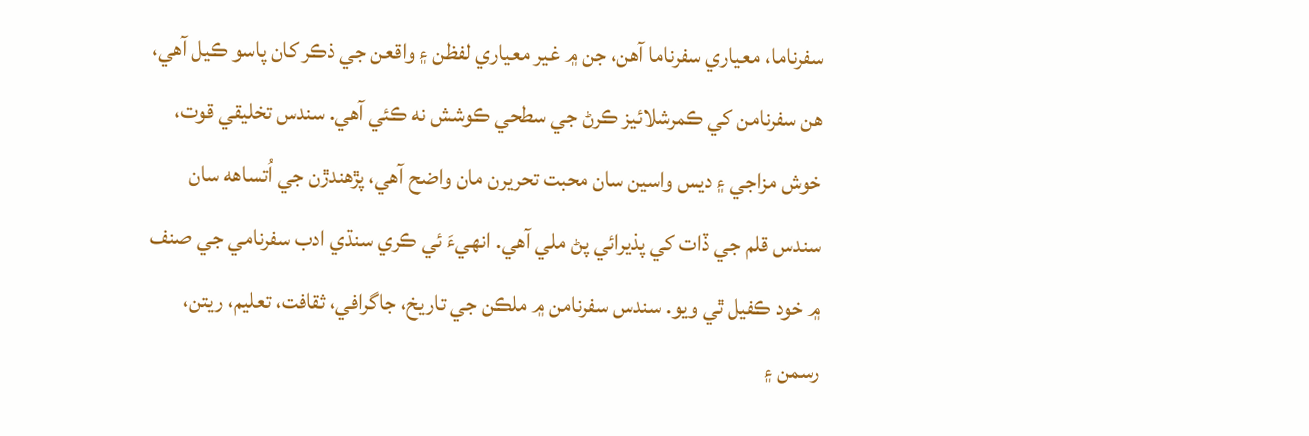سفرناما، معياري سفرناما آهن، جن ۾ غير معياري لفظن ۽ واقعن جي ذڪر کان پاسو ڪيل آهي، هن سفرنامن کي ڪمرشلائيز ڪرڻ جي سطحي ڪوشش نه ڪئي آهي. سندس تخليقي قوت، خوش مزاجي ۽ ديس واسين سان محبت تحريرن مان واضح آهي، پڙهندڙن جي اُتساهه سان سندس قلم جي ڏات کي پذيرائي پڻ ملي آهي. انهيءَ ئي ڪري سنڌي ادب سفرنامي جي صنف ۾ خود ڪفيل ٿي ويو. سندس سفرنامن ۾ ملڪن جي تاريخ، جاگرافي، ثقافت، تعليم، ريتن، رسمن ۽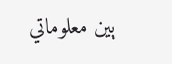ٻين معلوماتي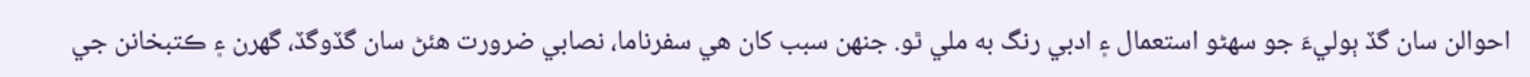احوالن سان گڏ ٻوليءَ جو سهڻو استعمال ۽ ادبي رنگ به ملي ٿو. جنهن سبب کان هي سفرناما، نصابي ضرورت هئڻ سان گڏوگڏ، گهرن ۽ ڪتبخانن جي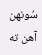سُونهن آهن ته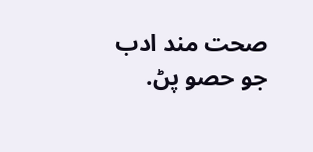صحت مند ادب جو حصو پڻ.